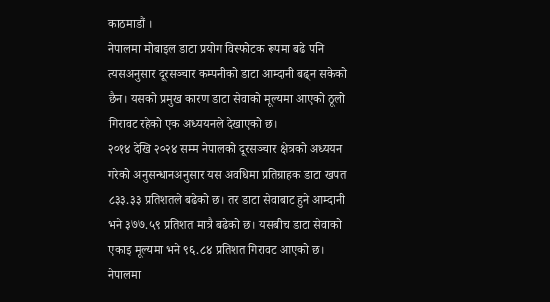काठमाडौं ।
नेपालमा मोबाइल डाटा प्रयोग विस्फोटक रूपमा बढे पनि त्यसअनुसार दूरसञ्चार कम्पनीको डाटा आम्दानी बढ्न सकेको छैन। यसको प्रमुख कारण डाटा सेवाको मूल्यमा आएको ठूलो गिरावट रहेको एक अध्ययनले देखाएको छ।
२०१४ देखि २०२४ सम्म नेपालको दूरसञ्चार क्षेत्रको अध्ययन गरेको अनुसन्धानअनुसार यस अवधिमा प्रतिग्राहक डाटा खपत ८३३.३३ प्रतिशतले बढेको छ। तर डाटा सेवाबाट हुने आम्दानी भने ३७७.५९ प्रतिशत मात्रै बढेको छ। यसबीच डाटा सेवाको एकाइ मूल्यमा भने ९६.८४ प्रतिशत गिरावट आएको छ।
नेपालमा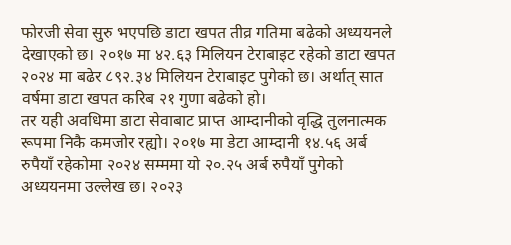फोरजी सेवा सुरु भएपछि डाटा खपत तीव्र गतिमा बढेको अध्ययनले देखाएको छ। २०१७ मा ४२.६३ मिलियन टेराबाइट रहेको डाटा खपत २०२४ मा बढेर ८९२.३४ मिलियन टेराबाइट पुगेको छ। अर्थात् सात वर्षमा डाटा खपत करिब २१ गुणा बढेको हो।
तर यही अवधिमा डाटा सेवाबाट प्राप्त आम्दानीको वृद्धि तुलनात्मक रूपमा निकै कमजोर रह्यो। २०१७ मा डेटा आम्दानी १४.५६ अर्ब रुपैयाँ रहेकोमा २०२४ सम्ममा यो २०.२५ अर्ब रुपैयाँ पुगेको अध्ययनमा उल्लेख छ। २०२३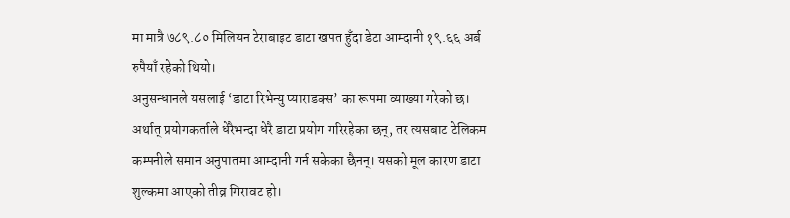मा मात्रै ७८९.८० मिलियन टेराबाइट डाटा खपत हुँदा डेटा आम्दानी १९.६६ अर्ब रुपैयाँ रहेको थियो।
अनुसन्धानले यसलाई ‘डाटा रिभेन्यु प्याराडक्स’ का रूपमा व्याख्या गरेको छ। अर्थात् प्रयोगकर्ताले धेरैभन्दा धेरै डाटा प्रयोग गरिरहेका छन्, तर त्यसबाट टेलिकम कम्पनीले समान अनुपातमा आम्दानी गर्न सकेका छैनन्। यसको मूल कारण डाटा शुल्कमा आएको तीव्र गिरावट हो।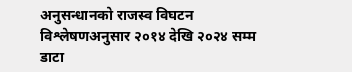अनुसन्धानको राजस्व विघटन विश्लेषणअनुसार २०१४ देखि २०२४ सम्म डाटा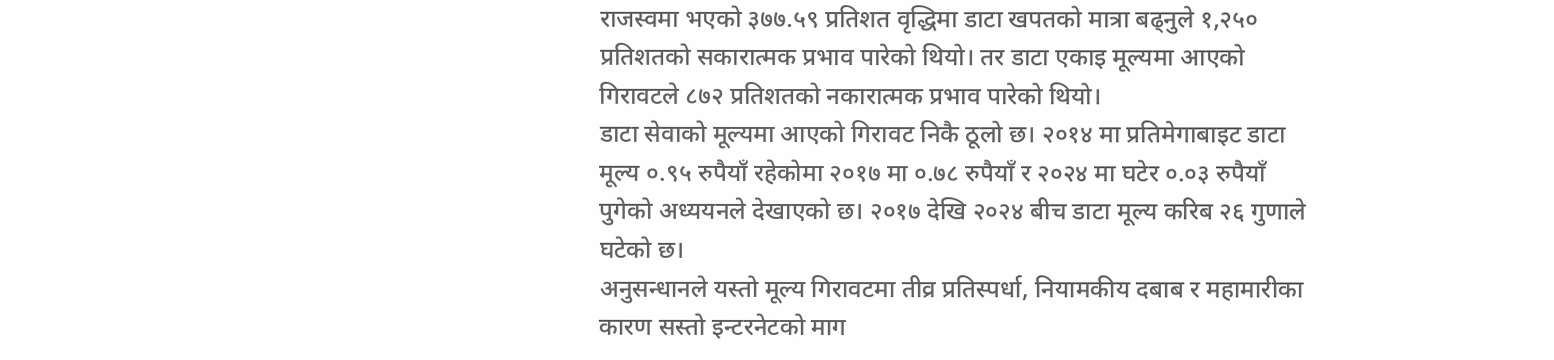राजस्वमा भएको ३७७.५९ प्रतिशत वृद्धिमा डाटा खपतको मात्रा बढ्नुले १,२५० प्रतिशतको सकारात्मक प्रभाव पारेको थियो। तर डाटा एकाइ मूल्यमा आएको गिरावटले ८७२ प्रतिशतको नकारात्मक प्रभाव पारेको थियो।
डाटा सेवाको मूल्यमा आएको गिरावट निकै ठूलो छ। २०१४ मा प्रतिमेगाबाइट डाटा मूल्य ०.९५ रुपैयाँ रहेकोमा २०१७ मा ०.७८ रुपैयाँ र २०२४ मा घटेर ०.०३ रुपैयाँ पुगेको अध्ययनले देखाएको छ। २०१७ देखि २०२४ बीच डाटा मूल्य करिब २६ गुणाले घटेको छ।
अनुसन्धानले यस्तो मूल्य गिरावटमा तीव्र प्रतिस्पर्धा, नियामकीय दबाब र महामारीका कारण सस्तो इन्टरनेटको माग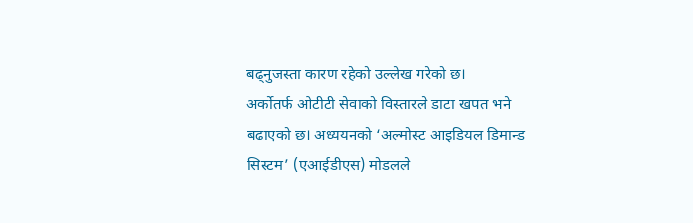बढ्नुजस्ता कारण रहेको उल्लेख गरेको छ।
अर्कोतर्फ ओटीटी सेवाको विस्तारले डाटा खपत भने बढाएको छ। अध्ययनको ‘अल्मोस्ट आइडियल डिमान्ड सिस्टम’ (एआईडीएस) मोडलले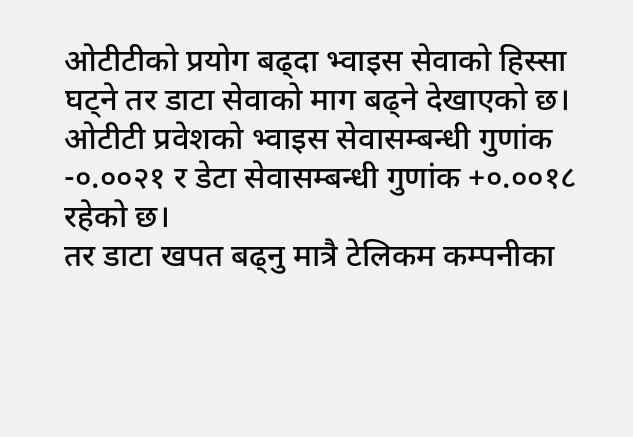ओटीटीको प्रयोग बढ्दा भ्वाइस सेवाको हिस्सा घट्ने तर डाटा सेवाको माग बढ्ने देखाएको छ। ओटीटी प्रवेशको भ्वाइस सेवासम्बन्धी गुणांक -०.००२१ र डेटा सेवासम्बन्धी गुणांक +०.००१८ रहेको छ।
तर डाटा खपत बढ्नु मात्रै टेलिकम कम्पनीका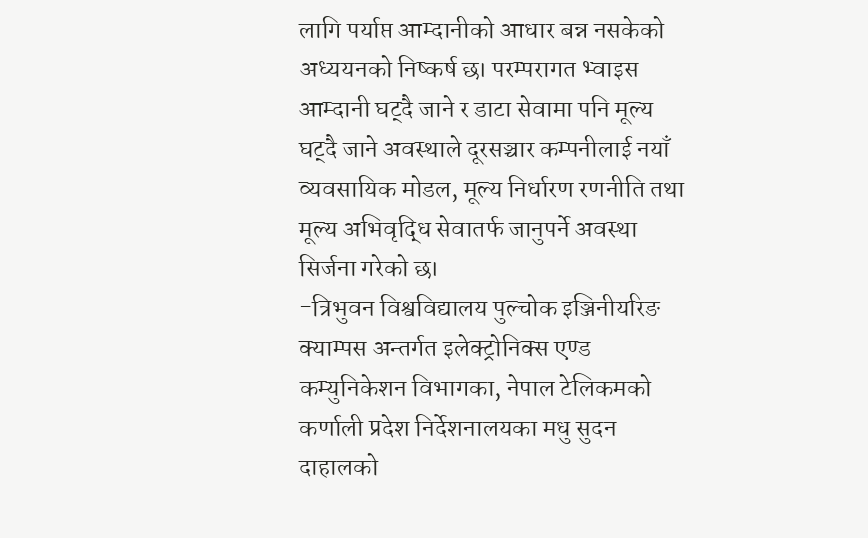लागि पर्याप्त आम्दानीको आधार बन्न नसकेको अध्ययनको निष्कर्ष छ। परम्परागत भ्वाइस आम्दानी घट्दै जाने र डाटा सेवामा पनि मूल्य घट्दै जाने अवस्थाले दूरसञ्चार कम्पनीलाई नयाँ व्यवसायिक मोडल, मूल्य निर्धारण रणनीति तथा मूल्य अभिवृद्धि सेवातर्फ जानुपर्ने अवस्था सिर्जना गरेको छ।
-त्रिभुवन विश्वविद्यालय पुल्चोक इञ्जिनीयरिङ क्याम्पस अन्तर्गत इलेक्ट्रोनिक्स एण्ड कम्युनिकेशन विभागका, नेपाल टेलिकमको कर्णाली प्रदेश निर्देशनालयका मधु सुदन दाहालको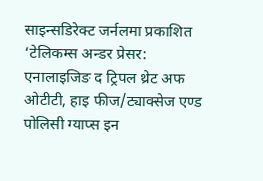साइन्सडिरेक्ट जर्नलमा प्रकाशित ‘टेलिकम्स अन्डर प्रेसर: एनालाइजिङ द ट्रिपल थ्रेट अफ ओटीटी, हाइ फीज/ट्याक्सेज एण्ड पोलिसी ग्याप्स इन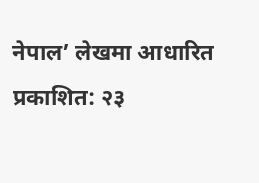नेपाल’ लेखमा आधारित
प्रकाशित: २३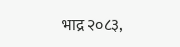भाद्र २०८३,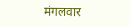मंगलवार